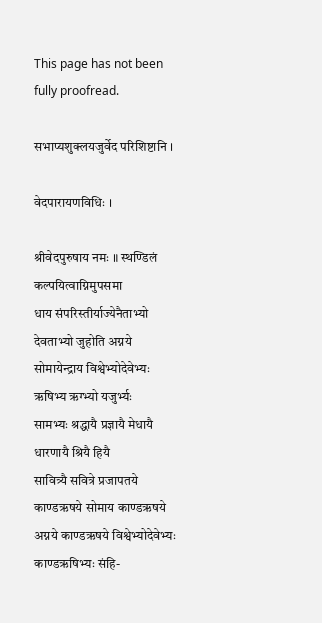This page has not been fully proofread.

सभाप्यशुक्लयजुर्वेद परिशिष्टानि ।

वेदपारायणविधिः ।

श्रीवेदपुरुषाय नमः ॥ स्थण्डिलं कल्पयित्वाग्निमुपसमा
धाय संपरिस्तीर्याज्येनैताभ्यो देवताभ्यो जुहोति अग्नये
सोमायेन्द्राय विश्वेभ्योदेवेभ्यः ऋषिभ्य ऋग्भ्यो यजुर्भ्यः
सामभ्यः श्रद्धायै प्रज्ञायै मेधायै धारणायै श्रियै हियै
सावित्र्यै सवित्रे प्रजापतये काण्डऋषये सोमाय काण्डऋषये
अग्नये काण्डऋषये विश्वेभ्योदेवेभ्यः काण्डऋषिभ्यः संहि-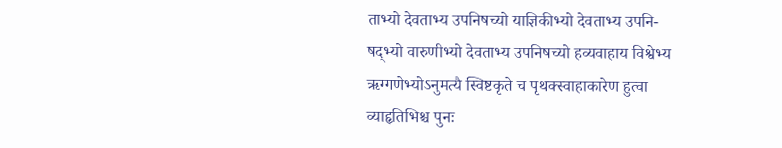ताभ्यो देवताभ्य उपनिषच्यो याज्ञिकीभ्यो देवताभ्य उपनि-
षद्भ्यो वारुणीभ्यो देवताभ्य उपनिषच्यो हव्यवाहाय विश्वेभ्य
ऋग्गणेभ्योऽनुमत्यै स्विष्टकृते च पृथक्स्वाहाकारेण हुत्वा
व्याहृतिभिश्च पुनः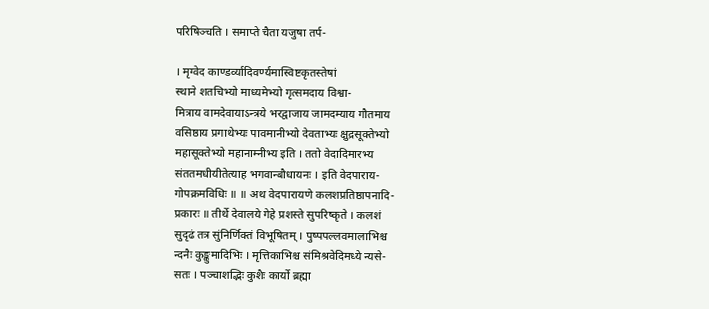परिषिञ्चति । समाप्ते चैता यजुषा तर्प-

। मृग्वेद काण्डर्व्यादिवर्ण्यमास्विष्टकृतस्तेषां
स्थाने शतचिभ्यो माध्यमेभ्यो गृत्समदाय विश्वा-
मित्राय वामदेवायाऽन्त्रये भरद्वाजाय जामदम्याय गौतमाय
वसिष्ठाय प्रगाथेभ्यः पावमानीभ्यो देवताभ्यः क्षुद्रसूक्तेभ्यो
महासूक्तेभ्यो महानाम्नीभ्य इति । ततो वेदादिमारभ्य
संततमधीयीतेत्याह भगवान्बौधायनः । इति वेदपाराय-
गोपक्रमविधिः ॥ ॥ अथ वेदपारायणे कलशप्रतिष्ठापनादि-
प्रकारः ॥ तीर्थे देवालये गेहे प्रशस्ते सुपरिष्कृते । कलशं
सुदृढं तत्र सुंनिर्णिक्तं विभूषितम् । पुष्पपल्लवमालाभिश्च
न्दनैः कुङ्कुमादिभिः । मृत्तिकाभिश्च संमिश्रवेदिमध्ये न्यसे-
सतः । पञ्चाशद्भिः कुशैः कार्यो ब्रह्मा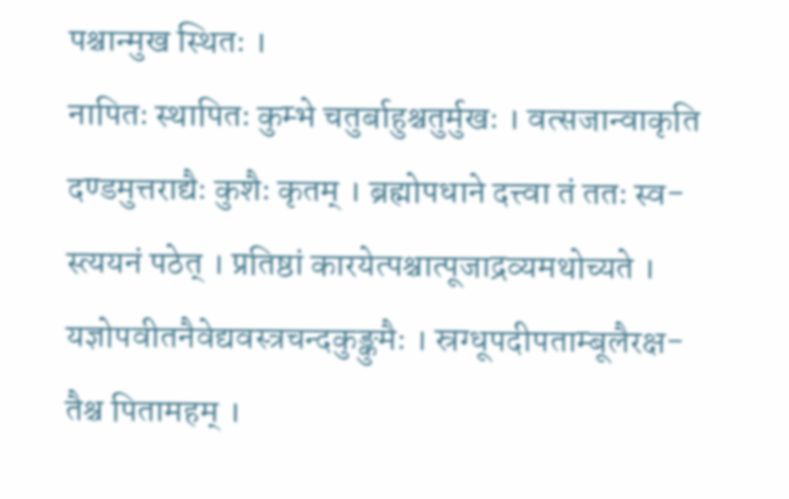पश्चान्मुख स्थितः ।
नापितः स्थापितः कुम्भे चतुर्बाहुश्चतुर्मुखः । वत्सजान्वाकृति
दण्डमुत्तराद्यैः कुशैः कृतम् । ब्रह्मोपधाने दत्त्वा तं ततः स्व-
स्त्ययनं पठेत् । प्रतिष्ठां कारयेत्पश्चात्पूजाद्रव्यमथोच्यते ।
यज्ञोपवीतनैवेद्यवस्त्रचन्दकुङ्कुमैः । स्रग्धूपदीपताम्बूलैरक्ष-
तैश्च पितामहम् ।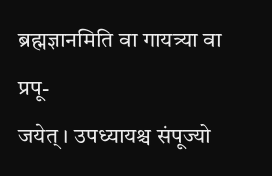ब्रह्मज्ञानमिति वा गायत्र्या वा प्रपू-
जयेत् । उपध्यायश्च संपूज्यो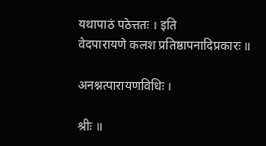यथापाठं पठेत्ततः । इति
वेदपारायणे कलश प्रतिष्ठापनादिप्रकारः ॥

अनश्नत्पारायणविधिः ।

श्रीः ॥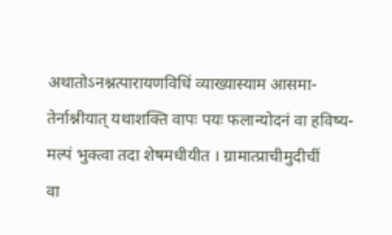अथातोऽनश्नत्पारायणविधिं व्याख्यास्याम आसमा-
तेर्नाश्नीयात् यथाशक्ति वापः पयः फलान्योदनं वा हविष्य-
मल्पं भुक्त्वा तदा शेषमधीयीत । ग्रामात्प्राचीमुदीचीं
वा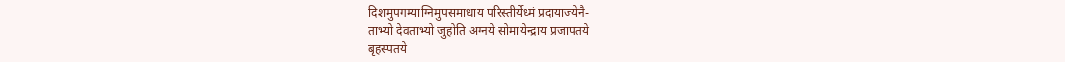दिशमुपगम्याग्निमुपसमाधाय परिस्तीर्येध्मं प्रदायाज्येनै-
ताभ्यो देवताभ्यो जुहोति अग्नये सोमायेन्द्राय प्रजापतये
बृहस्पतये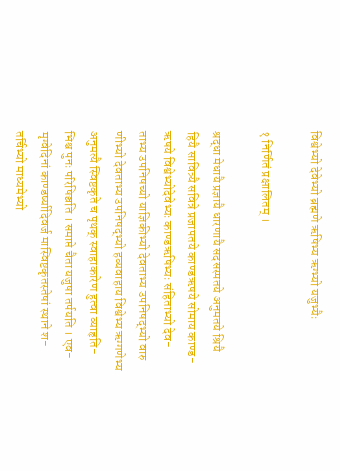विश्वेभ्यो देवेभ्यो ब्रह्मणे ऋषिभ्य ऋग्भ्यो यजुभ्यैः

१ निर्णितं प्रक्षालितम् ।

श्रद्धा मेधायै प्रज्ञायै धारणायै सदसस्पतये अनुमतये श्रियै
हियै सावित्र्यै सवित्रे प्रजापतये काण्डऋषये सोमाय काण्ड-
ऋषये विश्वेभ्योदेवेभ्यः काण्डऋषिभ्यः संहिताभ्यो देव-
ताभ्य उपनिषच्यो याज्ञिकीभ्यो देवताभ्य उपनिषद्भ्यो वारु
णीभ्यो देवताभ्य उपनिषद्भ्यो हव्यवाहाय विश्वेभ्य ऋग्गणेभ्य
अनुमत्यै स्विष्टकृते च पृथक् स्वाहाकारेण हुत्वा व्याहृति-
भिश्च पुनः परिषिञ्चति । समाप्ते चैता यजुषा तर्पयति । एव-
मृग्वेदिनां काण्डर्ष्यादिवर्ज मास्विष्टकृतस्तेषां स्थाने श-
तर्चिभ्यो माध्यमेभ्यो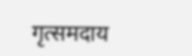गृत्समदाय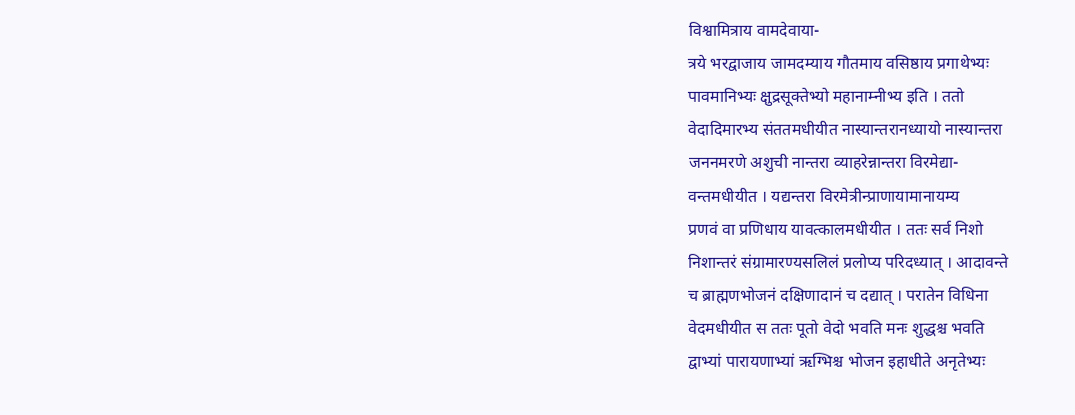विश्वामित्राय वामदेवाया-
त्रये भरद्वाजाय जामदम्याय गौतमाय वसिष्ठाय प्रगाथेभ्यः
पावमानिभ्यः क्षुद्रसूक्तेभ्यो महानाम्नीभ्य इति । ततो
वेदादिमारभ्य संततमधीयीत नास्यान्तरानध्यायो नास्यान्तरा
जननमरणे अशुची नान्तरा व्याहरेन्नान्तरा विरमेद्या-
वन्तमधीयीत । यद्यन्तरा विरमेत्रीन्प्राणायामानायम्य
प्रणवं वा प्रणिधाय यावत्कालमधीयीत । ततः सर्व निशो
निशान्तरं संग्रामारण्यसलिलं प्रलोप्य परिदध्यात् । आदावन्ते
च ब्राह्मणभोजनं दक्षिणादानं च दद्यात् । परातेन विधिना
वेदमधीयीत स ततः पूतो वेदो भवति मनः शुद्धश्च भवति
द्वाभ्यां पारायणाभ्यां ऋग्भिश्च भोजन इहाधीते अनृतेभ्यः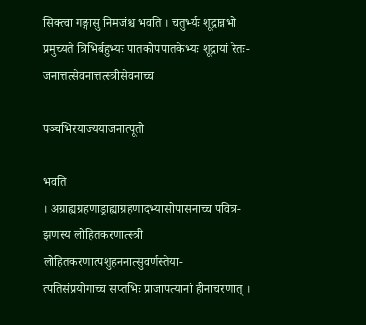सिक्त्वा गङ्गासु निमजंश्च भवति । चतुर्भ्यः शूद्रान्नभो
प्रमुच्यते त्रिभिर्बहुभ्यः पातकोपपातकेभ्यः शूद्रायां रेतः-
जनात्तत्सेवनात्तत्स्त्रीसेवनाच्च

पञ्चभिरयाज्ययाजनात्पूतो

भवति
। अग्राह्यग्रहणाड्राह्याग्रहणादभ्यासोपासनाच्च पवित्र-
झणस्य लोहितकरणात्स्त्री लोहितकरणात्पशुहननात्सुवर्णस्तेया-
त्पतिसंप्रयोगाच्च सप्तभिः प्राजापत्यानां हीनाचरणात् ।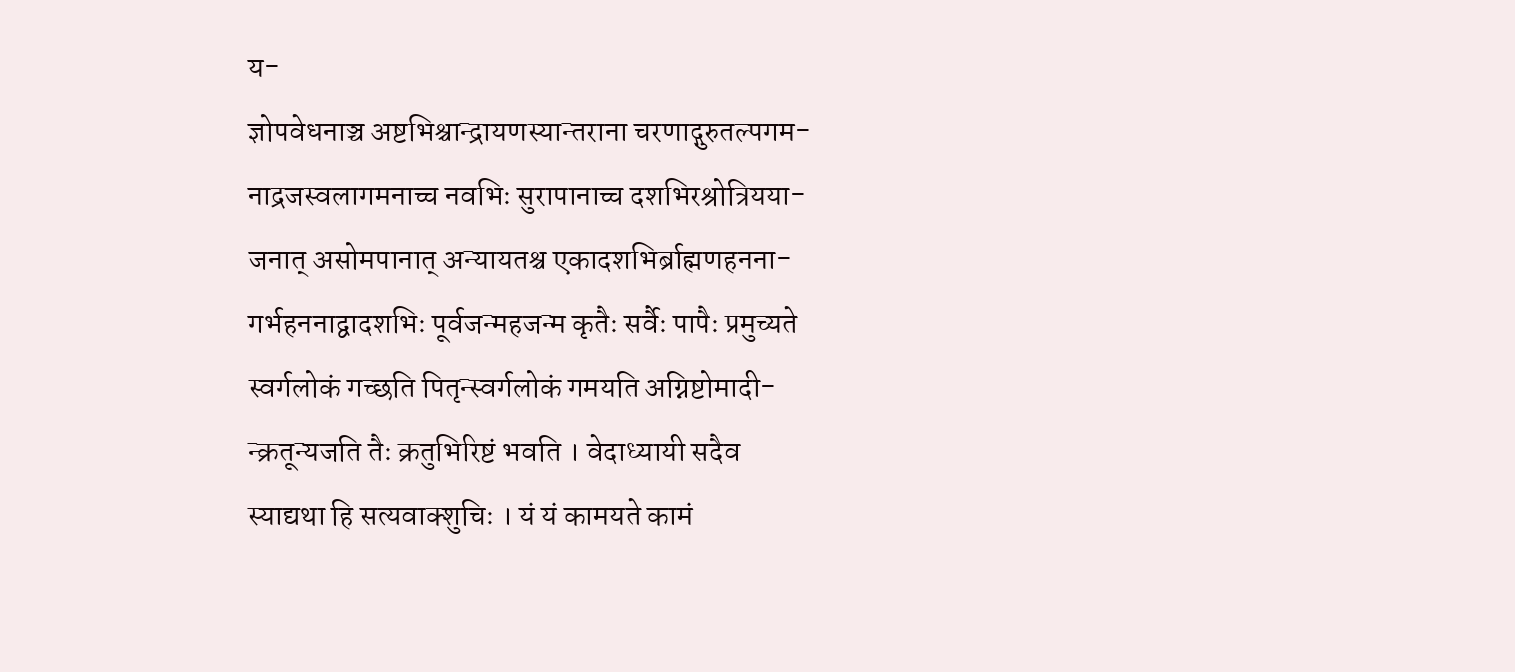य-
ज्ञोपवेधनाञ्च अष्टभिश्चान्द्रायणस्यान्तराना चरणाद्गुरुतल्पगम-
नाद्रजस्वलागमनाच्च नवभिः सुरापानाच्च दशभिरश्रोत्रियया-
जनात् असोमपानात् अन्यायतश्च एकादशभिर्ब्राह्मणहनना-
गर्भहननाद्वादशभिः पूर्वजन्महजन्म कृतैः सर्वैः पापैः प्रमुच्यते
स्वर्गलोकं गच्छति पितृन्स्वर्गलोकं गमयति अग्निष्टोमादी-
न्क्रतून्यजति तैः क्रतुभिरिष्टं भवति । वेदाध्यायी सदैव
स्याद्यथा हि सत्यवाक्शुचिः । यं यं कामयते कामं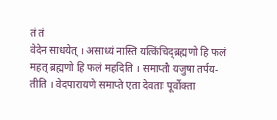तं तं
वेदेन साधयेत् । असाध्यं नास्ति यत्किंचिद्ब्रह्मणो हि फलं
महत् ब्रह्मणो हि फलं महदिति । समाप्तौ यजुषा तर्पय-
तीति । वेदपारायणे समाप्ते एता देवताः पूर्वोक्ता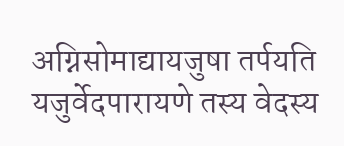अग्निसोमाद्यायजुषा तर्पयति यजुर्वेदपारायणे तस्य वेदस्य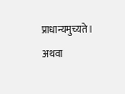प्राधान्यमुच्यते । अथवा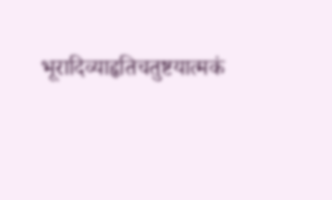भूरादिव्याहृतिचतुष्टयात्मकं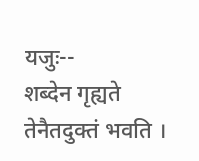यजुः--
शब्देन गृह्यते तेनैतदुक्तं भवति ।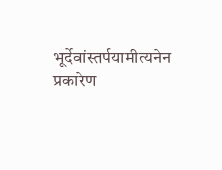भूर्देवांस्तर्पयामीत्यनेन
प्रकारेण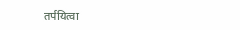तर्पयित्वा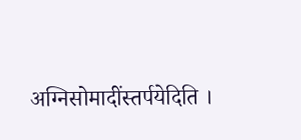अग्निसोमादींस्तर्पयेदिति ।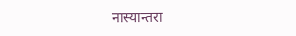नास्यान्तरा